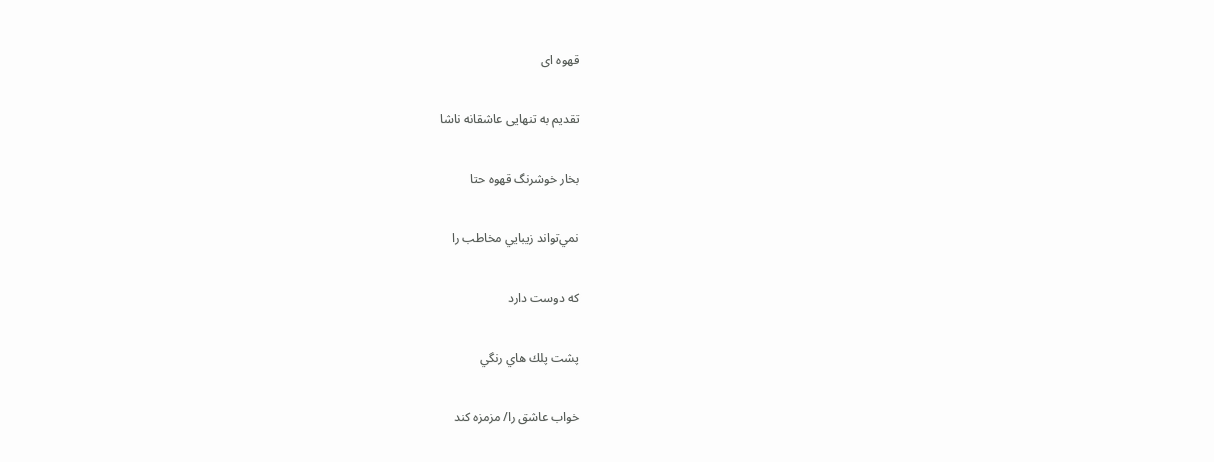قهوه ای

تقدیم به تنهایی عاشقانه ناشا

بخار خوشرنگ قهوه حتا

نمي‌تواند زيبايي مخاطب را

كه دوست دارد

پشت پلك هاي رنگي

خواب عاشق را/ مزمزه كند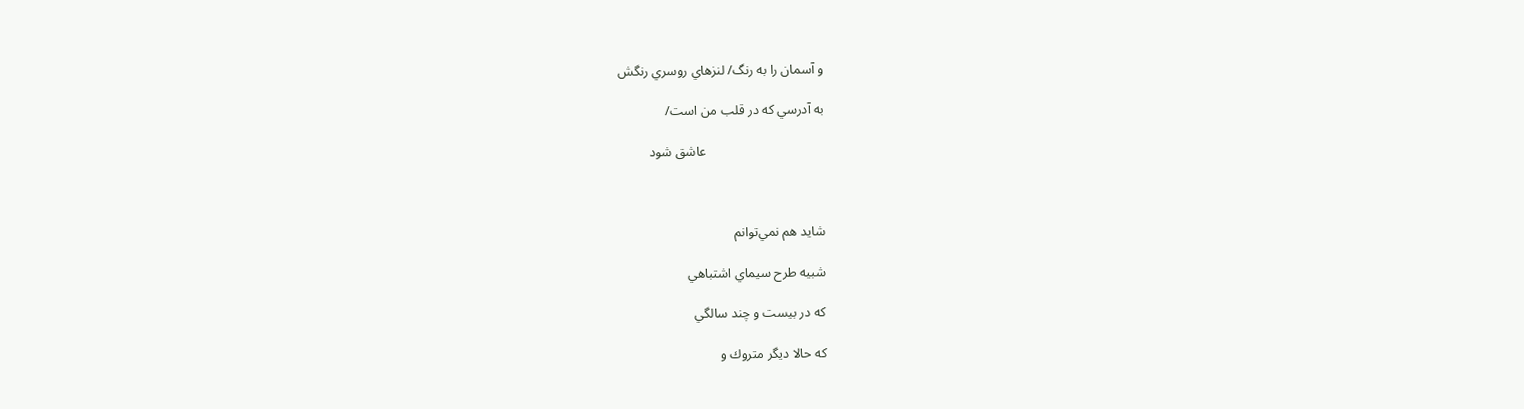و آسمان را به رنگ/ لنزهاي روسري رنگش

به آدرسي كه در قلب من است/

                                   عاشق شود



شايد هم نمي‌توانم

شبيه طرح سيماي اشتباهي

كه در بيست و چند سالگي

كه حالا ديگر متروك و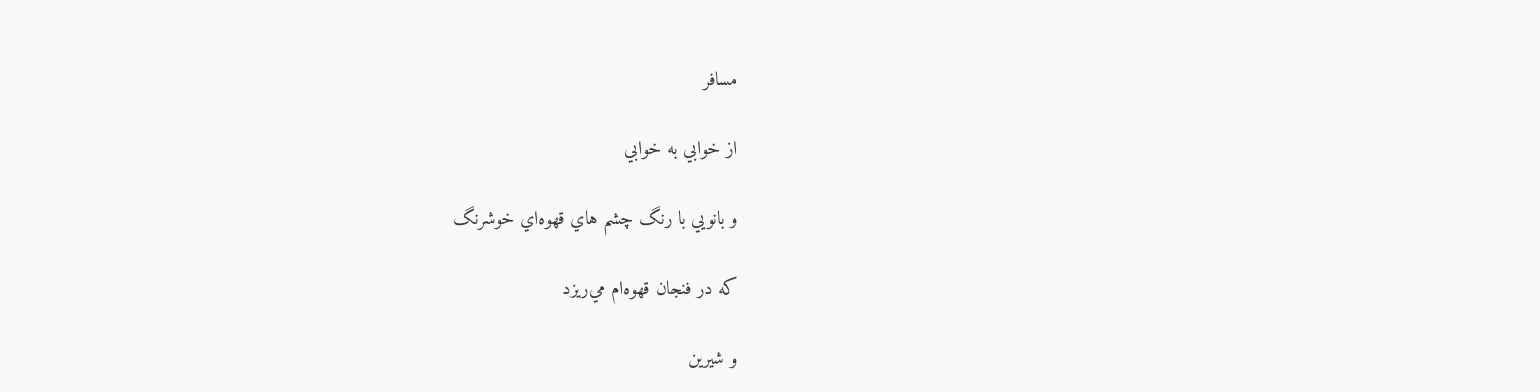مسافر

از خوابي به خوابي

و بانويي با رنگ چشم هاي قهوه‌اي خوشرنگ

كه در فنجان قهوه‌ام مي‌ريزد

و شيرين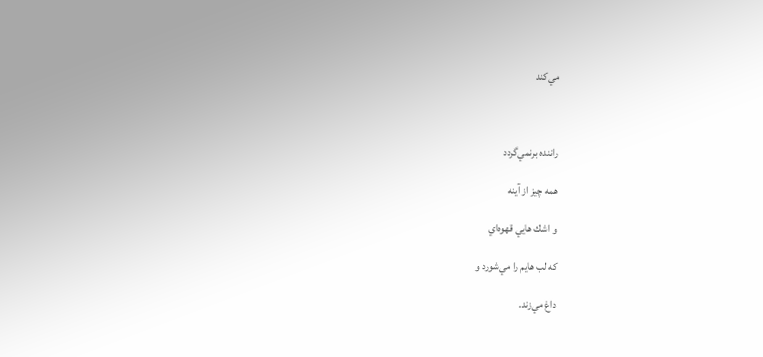مي‌كند



راننده برنمي‌گردد

همه چيز از آينه

و اشك هايي قهوه‌اي

كه لب هايم را مي‌شورد و

داغ مي‌زند.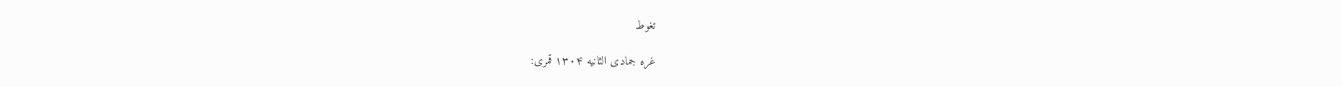تغوط

غره جمادی الثانیه ۱۳۰۴ قمری: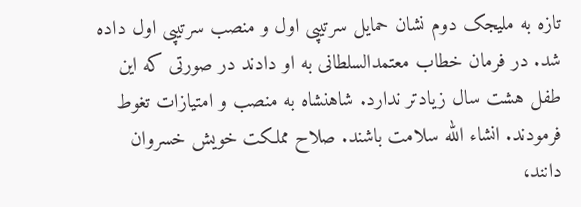تازه به ملیجک دوم نشان حمایل سرتیپی اول و منصب سرتیپی اول داده شد. در فرمان خطاب معتمدالسلطانی به او دادند در صورتی که این طفل هشت سال زیادتر ندارد. شاهنشاه به منصب و امتیازات تغوط فرمودند. انشاء الله سلامت باشند. صلاح مملکت خویش خسروان دانند،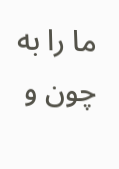ما را به چون و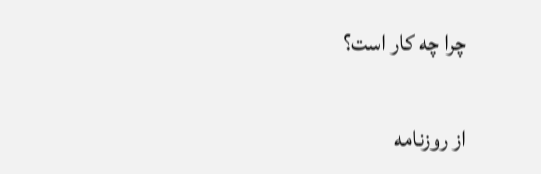چرا چه کار است؟

از روزنامه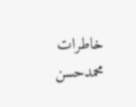خاطرات محمدحسن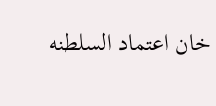خان اعتماد السلطنه